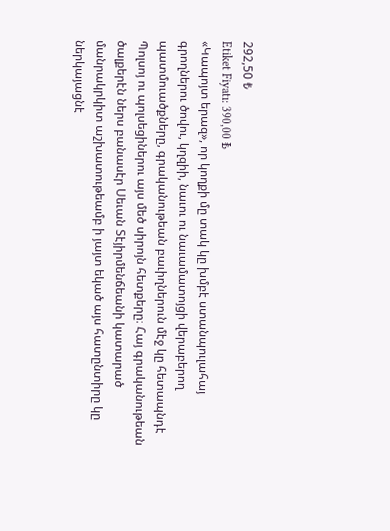292,50 ₺
Etiket Fiyatı: 390,00 ₺
«Կապոյտ երազ», որ կողքի մը տակ կը խմբէ ստանպուլահայ գրողներու ծովու, կղզիի, նաւու ու նաւամատոյցի վերաբերող պատմուածքները, գրականութեան բաւիղներուն մէջ կը հետապնդէ Պոլսոյ ու պոլսեցիներու այս մեծ սիրոյն հետքերը։ Հայ գրականութեան ծալքերէն ներս բանասէր Սեւան Տէյիրմենճեանի կատարած մանրակրկիտ աշխատութեամբ ի յայտ եկած այս հատընտիրը կը ներկայացնէ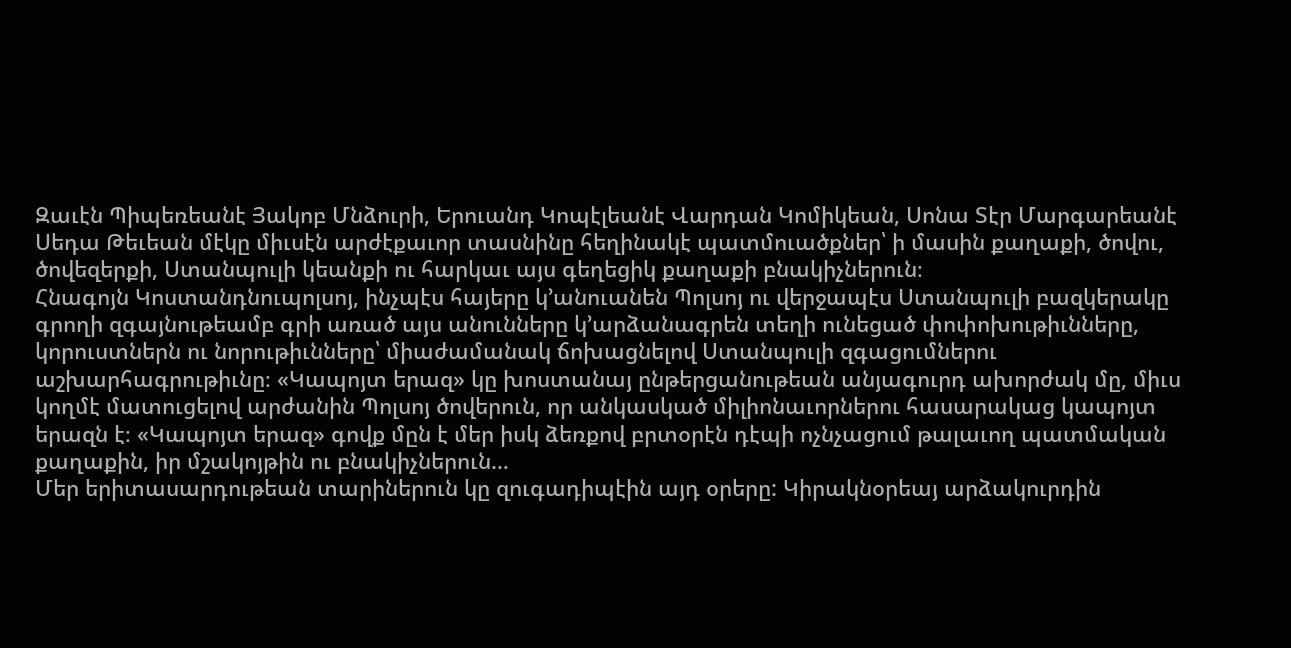Զաւէն Պիպեռեանէ Յակոբ Մնձուրի, Երուանդ Կոպէլեանէ Վարդան Կոմիկեան, Սոնա Տէր Մարգարեանէ Սեդա Թեւեան մէկը միւսէն արժէքաւոր տասնինը հեղինակէ պատմուածքներ՝ ի մասին քաղաքի, ծովու, ծովեզերքի, Ստանպուլի կեանքի ու հարկաւ այս գեղեցիկ քաղաքի բնակիչներուն։
Հնագոյն Կոստանդնուպոլսոյ, ինչպէս հայերը կ՚անուանեն Պոլսոյ ու վերջապէս Ստանպուլի բազկերակը գրողի զգայնութեամբ գրի առած այս անունները կ՚արձանագրեն տեղի ունեցած փոփոխութիւնները, կորուստներն ու նորութիւնները՝ միաժամանակ ճոխացնելով Ստանպուլի զգացումներու աշխարհագրութիւնը։ «Կապոյտ երազ» կը խոստանայ ընթերցանութեան անյագուրդ ախորժակ մը, միւս կողմէ մատուցելով արժանին Պոլսոյ ծովերուն, որ անկասկած միլիոնաւորներու հասարակաց կապոյտ երազն է։ «Կապոյտ երազ» գովք մըն է մեր իսկ ձեռքով բրտօրէն դէպի ոչնչացում թալաւող պատմական քաղաքին, իր մշակոյթին ու բնակիչներուն…
Մեր երիտասարդութեան տարիներուն կը զուգադիպէին այդ օրերը: Կիրակնօրեայ արձակուրդին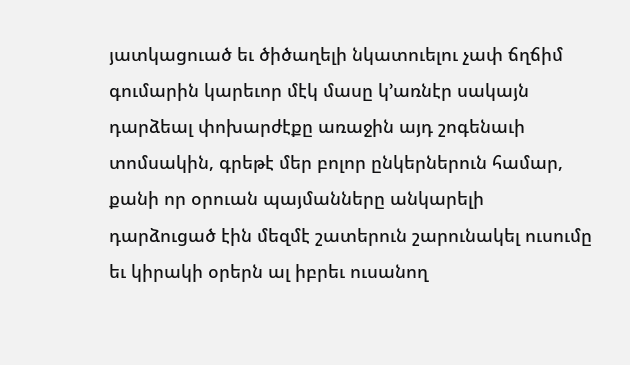յատկացուած եւ ծիծաղելի նկատուելու չափ ճղճիմ գումարին կարեւոր մէկ մասը կ’առնէր սակայն դարձեալ փոխարժէքը առաջին այդ շոգենաւի տոմսակին, գրեթէ մեր բոլոր ընկերներուն համար, քանի որ օրուան պայմանները անկարելի դարձուցած էին մեզմէ շատերուն շարունակել ուսումը եւ կիրակի օրերն ալ իբրեւ ուսանող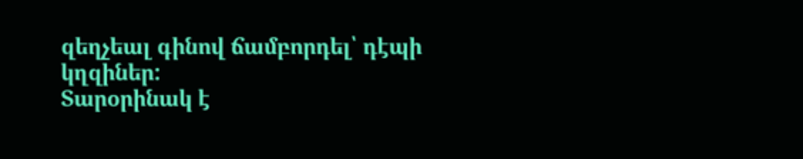զեղչեալ գինով ճամբորդել՝ դէպի կղզիներ:
Տարօրինակ է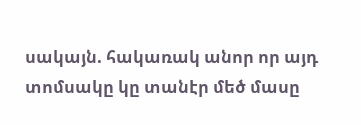սակայն. հակառակ անոր որ այդ տոմսակը կը տանէր մեծ մասը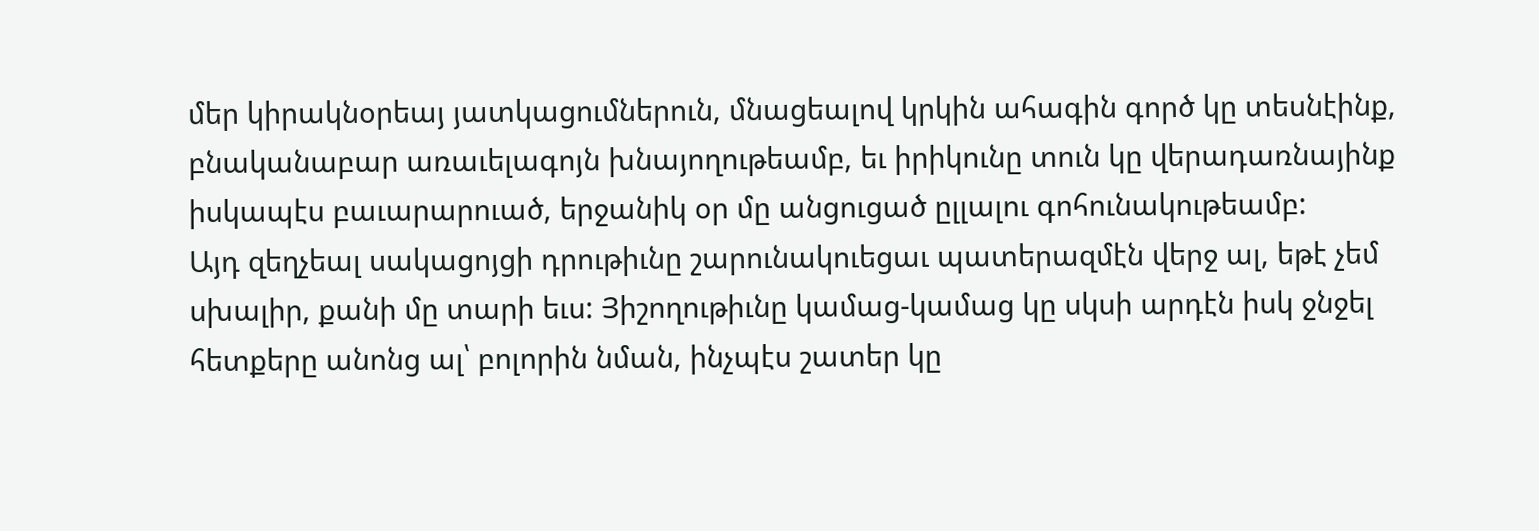մեր կիրակնօրեայ յատկացումներուն, մնացեալով կրկին ահագին գործ կը տեսնէինք, բնականաբար առաւելագոյն խնայողութեամբ, եւ իրիկունը տուն կը վերադառնայինք իսկապէս բաւարարուած, երջանիկ օր մը անցուցած ըլլալու գոհունակութեամբ:
Այդ զեղչեալ սակացոյցի դրութիւնը շարունակուեցաւ պատերազմէն վերջ ալ, եթէ չեմ սխալիր, քանի մը տարի եւս: Յիշողութիւնը կամաց-կամաց կը սկսի արդէն իսկ ջնջել հետքերը անոնց ալ՝ բոլորին նման, ինչպէս շատեր կը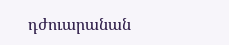դժուարանան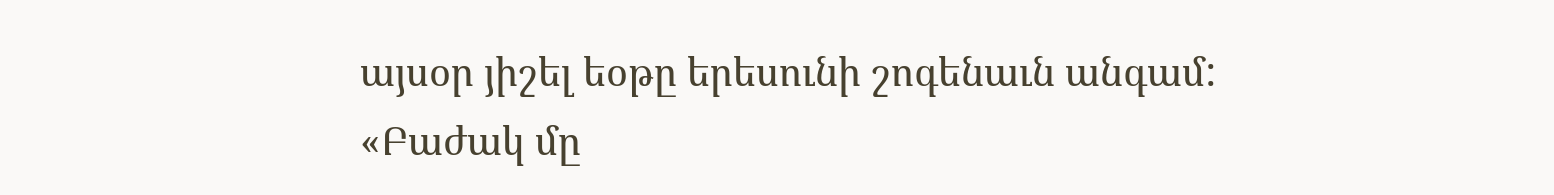այսօր յիշել եօթը երեսունի շոգենաւն անգամ:
«Բաժակ մը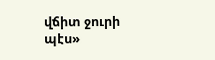վճիտ ջուրի պէս»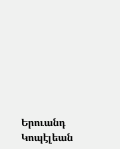Երուանդ Կոպէլեան